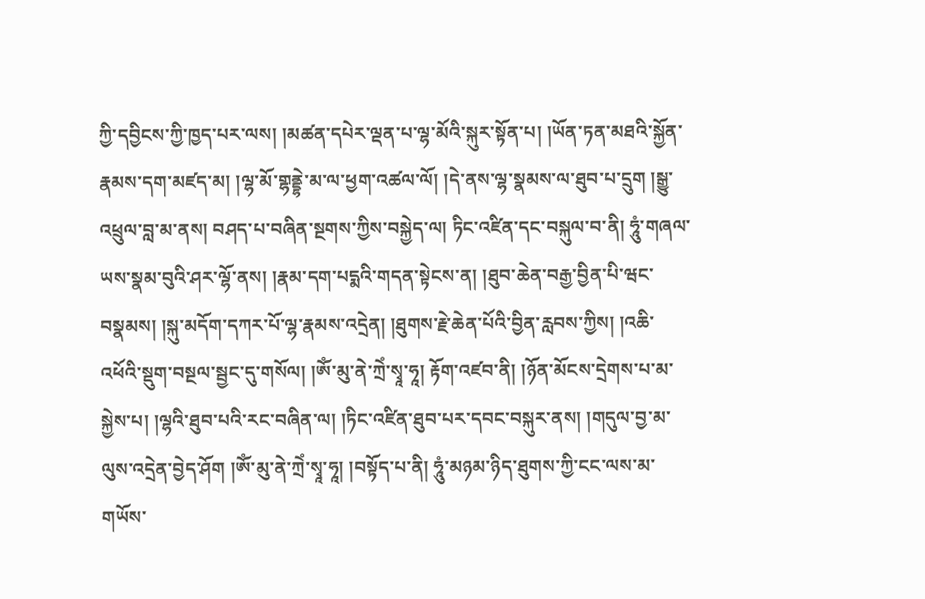ཀྱི་དབྱིངས་ཀྱི་ཁྱད་པར་ལས། །མཚན་དཔེར་ལྡན་པ་ལྷ་མོའི་སྐུར་སྟོན་པ། །ཡོན་ཏན་མཐའི་སྐྱོན་རྣམས་དག་མཛད་མ། །ལྷ་མོ་གྷནྡྷེ་མ་ལ་ཕྱག་འཚལ་ལོ། །དེ་ནས་ལྷ་སྣམས་ལ་ཐུབ་པ་དྲུག །སྒྱུ་འཕྲུལ་བླ་མ་ནས། བཤད་པ་བཞིན་སྔགས་ཀྱིས་བསྐྱེད་ལ། ཏིང་འཛིན་དང་བསྐུལ་བ་ནི། ཧཱུཾ་གཞལ་ཡས་སྣམ་བུའི་ཤར་ལྷོ་ནས། །རྣམ་དག་པདྨའི་གདན་སྟེངས་ན། །ཐུབ་ཆེན་བརྒྱ་བྱིན་པི་ཝང་བསྣམས། །སྐུ་མདོག་དཀར་པོ་ལྷ་རྣམས་འདྲེན། །ཐུགས་རྗེ་ཆེན་པོའི་བྱིན་རླབས་ཀྱིས། །འཆི་འཕོའི་སྡུག་བསྔལ་སྦྱང་དུ་གསོལ། །ༀ་མུ་ནེ་ཀྲེཾ་སྭཱ་ཧཱ། རྟོག་འཛབ་ནི། །ཉོན་མོངས་དྲེགས་པ་མ་སྐྱེས་པ། །ལྷའི་ཐུབ་པའི་རང་བཞིན་ལ། །ཏིང་འཛིན་ཐུབ་པར་དབང་བསྐུར་ནས། །གདུལ་བྱ་མ་ལུས་འདྲེན་བྱེད་ཤོག །ༀ་མུ་ནེ་ཀྲེཾ་སྭཱ་ཧཱ། །བསྟོད་པ་ནི། ཧཱུཾ་མཉམ་ཉིད་ཐུགས་ཀྱི་ངང་ལས་མ་གཡོས་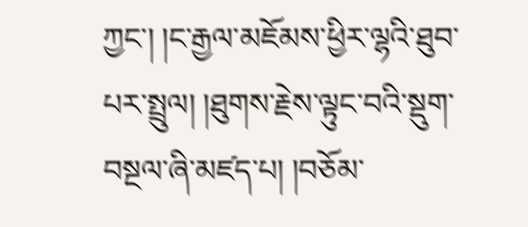ཀྱང་། །ང་རྒྱལ་མཇོམས་ཕྱིར་ལྷའི་ཐུབ་པར་སྤྲུལ། །ཐུགས་རྗེས་ལྟུང་བའི་སྡུག་བསྔལ་ཞི་མཛད་པ། །བཅོམ་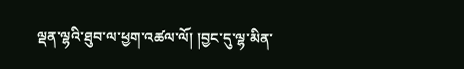ལྡན་ལྷའི་ཐུབ་ལ་ཕྱག་འཚལ་ལོ། །བྱང་དུ་ལྷ་མིན་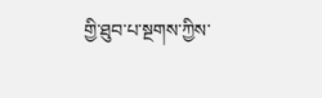གྱི་ཐུབ་པ་སྔགས་ཀྱིས་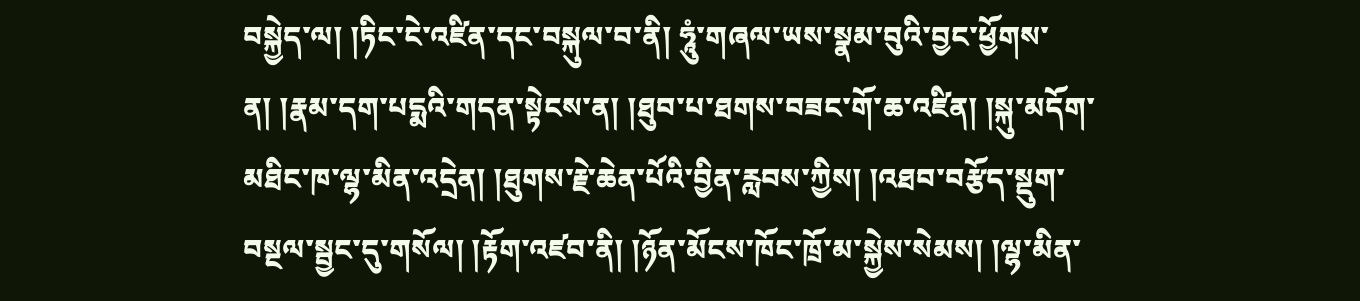བསྐྱེད་ལ། །ཏིང་ངེ་འཛིན་དང་བསྐུལ་བ་ནི། ཧཱུཾ་གཞལ་ཡས་སྣམ་བུའི་བྱང་ཕྱོགས་ན། །རྣམ་དག་པདྨའི་གདན་སྟེངས་ན། །ཐུབ་པ་ཐགས་བཟང་གོ་ཆ་འཛིན། །སྐུ་མདོག་མཐིང་ཁ་ལྷ་མིན་འདྲེན། །ཐུགས་རྗེ་ཆེན་པོའི་བྱིན་རླབས་ཀྱིས། །འཐབ་བརྩོད་སྡུག་བསྔལ་སྦྱང་དུ་གསོལ། །རྟོག་འཛབ་ནི། །ཉོན་མོངས་ཁོང་ཁྲོ་མ་སྐྱེས་སེམས། །ལྷ་མིན་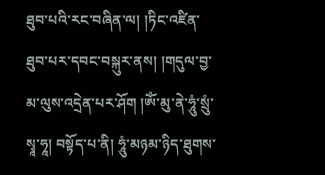ཐུབ་པའི་རང་བཞིན་ལ། །ཏིང་འཛིན་ཐུབ་པར་དབང་བསྐུར་ནས། །གདུལ་བྱ་མ་ལུས་འདྲེན་པར་ཤོག །ༀ་མུ་ནེ་ཧཱུཾ་སྲུཾ་སྭཱ་ཧཱ། བསྟོད་པ་ནི། ཧཱུཾ་མཉམ་ཉིད་ཐུགས་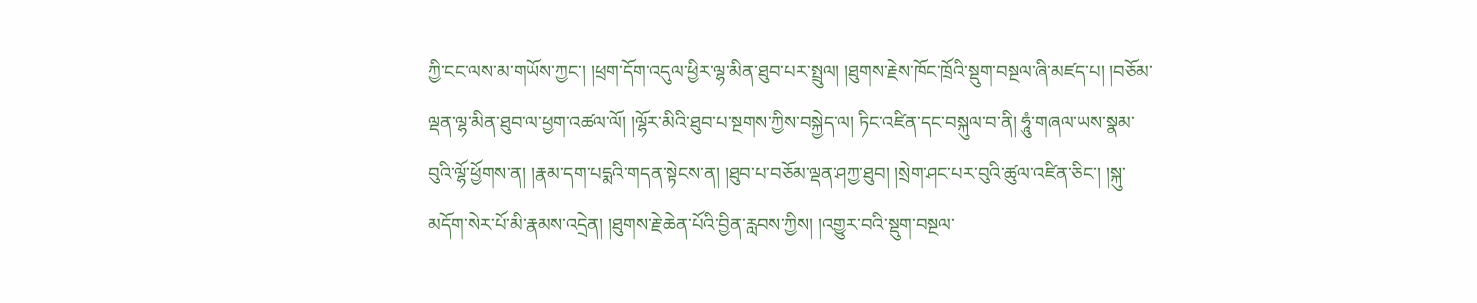ཀྱི་ངང་ལས་མ་གཡོས་ཀྱང་། །ཕྲག་དོག་འདུལ་ཕྱིར་ལྷ་མིན་ཐུབ་པར་སྤྲུལ། །ཐུགས་རྗེས་ཁོང་ཁྲོའི་སྡུག་བསྔལ་ཞི་མཛད་པ། །བཅོམ་ལྡན་ལྷ་མིན་ཐུབ་ལ་ཕྱག་འཚལ་ལོ། །ལྷོར་མིའི་ཐུབ་པ་སྔགས་ཀྱིས་བསྐྱེད་ལ། ཏིང་འཛིན་དང་བསྐུལ་བ་ནི། ཧཱུཾ་གཞལ་ཡས་སྣམ་བུའི་ལྷོ་ཕྱོགས་ན། །རྣམ་དག་པདྨའི་གདན་སྟེངས་ན། །ཐུབ་པ་བཅོམ་ལྡན་ཤཀྱ་ཐུབ། །སྲེག་ཤང་པར་བུའི་ཚུལ་འཛིན་ཅིང་། །སྐུ་མདོག་སེར་པོ་མི་རྣམས་འདྲེན། །ཐུགས་རྗེ་ཆེན་པོའི་བྱིན་རླབས་ཀྱིས། །འགྱུར་བའི་སྡུག་བསྔལ་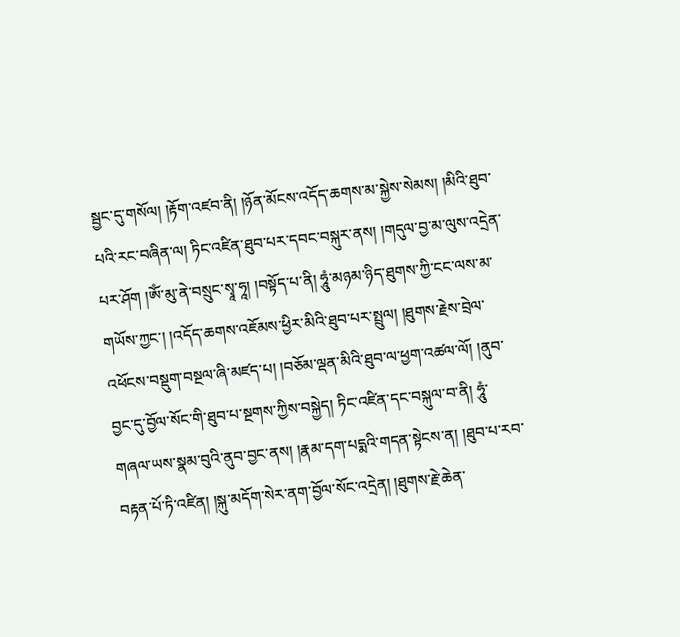སྦྱང་དུ་གསོལ། །རྟོག་འཛབ་ནི། །ཉོན་མོངས་འདོད་ཆགས་མ་སྐྱེས་སེམས། །མིའི་ཐུབ་པའི་རང་བཞིན་ལ། ཏིང་འཛིན་ཐུབ་པར་དབང་བསྐུར་ནས། །གདུལ་བྱ་མ་ལུས་འདྲེན་པར་ཤོག །ༀ་མུ་ནེ་བསྲུང་སྭཱ་ཧཱ། །བསྟོད་པ་ནི། ཧཱུཾ་མཉམ་ཉིད་ཐུགས་ཀྱི་ངང་ལས་མ་གཡོས་ཀྱང་། །འདོད་ཆགས་འཇོམས་ཕྱིར་མིའི་ཐུབ་པར་སྤྲུལ། །ཐུགས་རྗེས་བྲེལ་འཕོངས་བསྡུག་བསྔལ་ཞི་མཛད་པ། །བཅོམ་ལྡན་མིའི་ཐུབ་ལ་ཕྱག་འཚལ་ལོ། །ནུབ་བྱང་དུ་བྱོལ་སོང་གི་ཐུབ་པ་སྔགས་ཀྱིས་བསྐྱེད། ཏིང་འཛིན་དང་བསྐུལ་བ་ནི། ཧཱུཾ་གཞལ་ཡས་སྣམ་བུའི་ནུབ་བྱང་ནས། །རྣམ་དག་པདྨའི་གདན་སྟེངས་ན། །ཐུབ་པ་རབ་བརྟན་པོ་ཏི་འཛིན། །སྐུ་མདོག་སེར་ནག་བྱོལ་སོང་འདྲེན། །ཐུགས་རྗེ་ཆེན་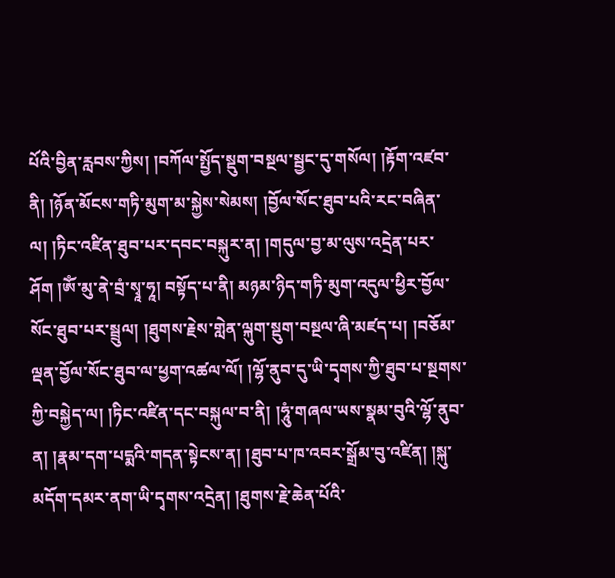པོའི་བྱིན་རླབས་ཀྱིས། །བཀོལ་སྤྱོད་སྡུག་བསྔལ་སྦྱང་དུ་གསོལ། །རྟོག་འཛབ་ནི། །ཉོན་མོངས་གཏི་མུག་མ་སྐྱེས་སེམས། །བྱོལ་སོང་ཐུབ་པའི་རང་བཞིན་ལ། །ཏིང་འཛིན་ཐུབ་པར་དབང་བསྐུར་ན། །གདུལ་བྱ་མ་ལུས་འདྲེན་པར་ཤོག །ༀ་མུ་ནེ་བྲཾ་སྭཱ་ཧཱ། བསྟོད་པ་ནི། མཉམ་ཉིད་གཏི་མུག་འདུལ་ཕྱིར་བྱོལ་སོང་ཐུབ་པར་སྦྲུལ། །ཐུགས་རྗེས་གླེན་ལྐུག་སྡུག་བསྔལ་ཞི་མཛད་པ། །བཅོམ་ལྡན་བྱོལ་སོང་ཐུབ་ལ་ཕྱག་འཚལ་ལོ། །ལྷོ་ནུབ་དུ་ཡི་དྭགས་ཀྱི་ཐུབ་པ་སྔགས་ཀྱི་བསྐྱེད་ལ། །ཏིང་འཛིན་དང་བསྐུལ་བ་ནི། །ཧཱུཾ་གཞལ་ཡས་སྣམ་བུའི་ལྷོ་ནུབ་ན། །རྣམ་དག་པདྨའི་གདན་སྟེངས་ན། །ཐུབ་པ་ཁ་འབར་སྒྲོམ་བུ་འཛིན། །སྐུ་མདོག་དམར་ནག་ཡི་དྭགས་འདྲེན། །ཐུགས་རྗེ་ཆེན་པོའི་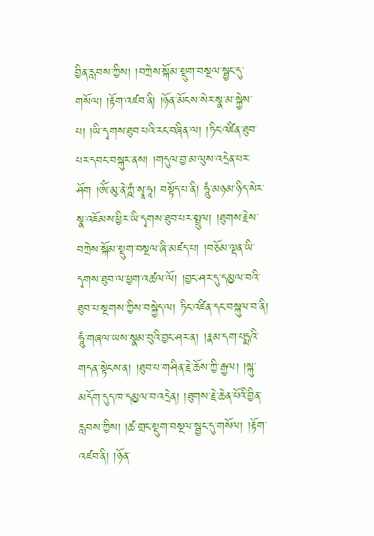བྱིན་རླབས་ཀྱིས། །བཀྲེས་སྐོམ་སྡུག་བསྔལ་སྦྱང་དུ་གསོལ། །རྟོག་འཛབ་ནི། །ཉོན་མོངས་སེར་སྣ་མ་སྐྱེས་པ། །ཡི་དྭགས་ཐུབ་པའི་རང་བཞིན་ལ། །ཏིང་འཛིན་ཐུབ་པར་དབང་བསྐུར་ནས། །གདུལ་བྱ་མ་ལུས་འདྲེན་པར་ཤོག །ༀ་མུ་ནེ་ཀྵཾ་སྭཱ་ཧཱ། བསྟོད་པ་ནི། ཧཱུཾ་མཉམ་ཉིད་སེར་སྣ་འཇོམས་ཕྱིར་ཡི་དྭགས་ཐུབ་པར་སྤྲུལ། །ཐུགས་རྗེས་བཀྲེས་སྐོམ་སྡུག་བསྔལ་ཞི་མཛད་པ། །བཅོམ་ལྡན་ཡི་དྭགས་ཐུབ་ལ་ཕྱག་འཚལ་ལོ། །བྱང་ཤར་དུ་དམྱལ་བའི་ཐུབ་པ་སྔགས་ཀྱིས་བསྐྱེད་ལ། ཏིང་འཛིན་དང་བསྐུལ་བ་ནི། ཧཱུཾ་གཞལ་ཡས་སྣམ་བུའི་བྱང་ཤར་ན། །རྣམ་དག་པདྨའི་གདན་སྟེངས་ན། །ཐུབ་པ་གཤིན་རྗེ་ཆོས་ཀྱི་རྒྱལ། །སྐུ་མདོག་དུད་ཁ་དམྱལ་བ་འདྲེན། །ཐུགས་རྗེ་ཆེན་པོའི་བྱིན་རླབས་ཀྱིས། །ཚ་གྲང་སྡུག་བསྔལ་སྦྱང་དུ་གསོལ། །རྟོག་འཛབ་ནི། །ཉོན་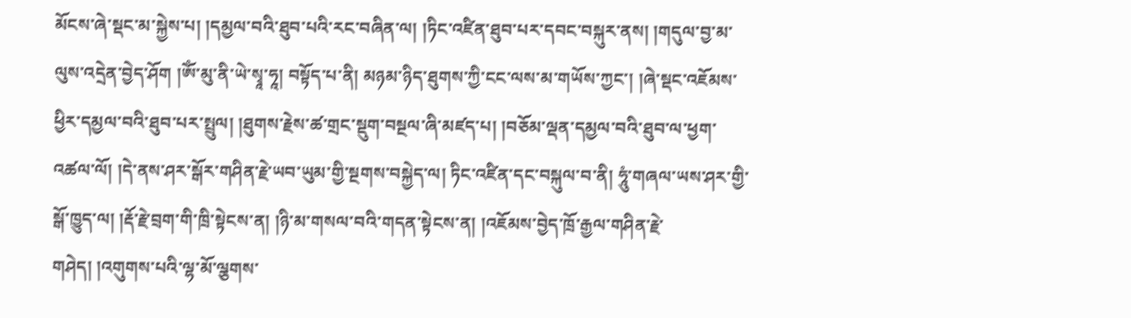མོངས་ཞེ་སྡང་མ་སྐྱེས་པ། །དམྱལ་བའི་ཐུབ་པའི་རང་བཞིན་ལ། །ཏིང་འཛིན་ཐུབ་པར་དབང་བསྐུར་ནས། །གདུལ་བྱ་མ་ལུས་འདྲེན་བྱེད་ཤོག །ༀ་མུ་ནི་ཡེ་སྭཱ་ཧཱ། བསྟོད་པ་ནི། མཉམ་ཉིད་ཐུགས་ཀྱི་ངང་ལས་མ་གཡོས་ཀྱང་། །ཞེ་སྡང་འཇོམས་ཕྱིར་དམྱལ་བའི་ཐུབ་པར་སྤྲུལ། །ཐུགས་རྗེས་ཚ་གྲང་སྡུག་བསྔལ་ཞི་མཛད་པ། །བཅོམ་ལྡན་དམྱལ་བའི་ཐུབ་ལ་ཕྱག་འཚལ་ལོ། །དེ་ནས་ཤར་སྒོར་གཤིན་རྗེ་ཡབ་ཡུམ་གྱི་སྔགས་བསྐྱེད་ལ། ཏིང་འཛིན་དང་བསྐུལ་བ་ནི། ཧཱུཾ་གཞལ་ཡས་ཤར་གྱི་སྒོ་ཁྱུད་ལ། །རྡོ་རྗེ་བྲག་གི་ཁྲི་སྟེངས་ན། །ཉི་མ་གསལ་བའི་གདན་སྟེངས་ན། །འཇོམས་བྱེད་ཁྲོ་རྒྱལ་གཤིན་རྗེ་གཤེད། །འགུགས་པའི་ལྷ་མོ་ལྕགས་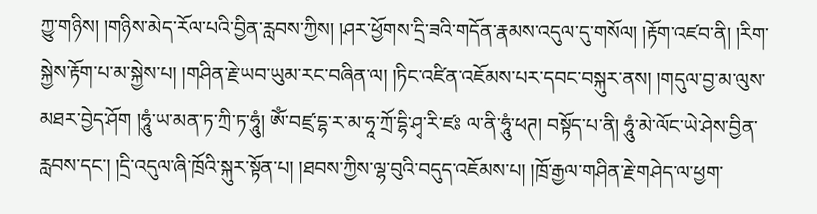ཀྱུ་གཉིས། །གཉིས་མེད་རོལ་པའི་བྱིན་རླབས་ཀྱིས། །ཤར་ཕྱོགས་དྲི་ཟའི་གདོན་རྣམས་འདུལ་དུ་གསོལ། །རྟོག་འཛབ་ནི། །རིག་སྐྱེས་རྟོག་པ་མ་སྐྱེས་པ། །གཤིན་རྗེ་ཡབ་ཡུམ་རང་བཞིན་ལ། །ཏིང་འཛིན་འཇོམས་པར་དབང་བསྐུར་ནས། །གདུལ་བྱ་མ་ལུས་མཐར་བྱེད་ཤོག །ཧཱུཾ་ཡ་མན་ཏ་ཀྲི་ཏ་ཧཱུཾ། ༀ་བཛྲ་དྷ་ར་མ་ཧཱ་ཀྲོ་དྷི་ཤྭ་རི་ཛཿ ལ་ནི་ཧཱུཾ་ཕཊ། བསྟོད་པ་ནི། ཧཱུཾ་མེ་ལོང་ཡེ་ཤེས་བྱིན་རླབས་དང་། །དྲི་འདུལ་ཞི་ཁྲོའི་སྐུར་སྟོན་པ། །ཐབས་ཀྱིས་ལྷ་བུའི་བདུད་འཇོམས་པ། །ཁྲོ་རྒྱལ་གཤིན་རྗེ་གཤེད་ལ་ཕྱག་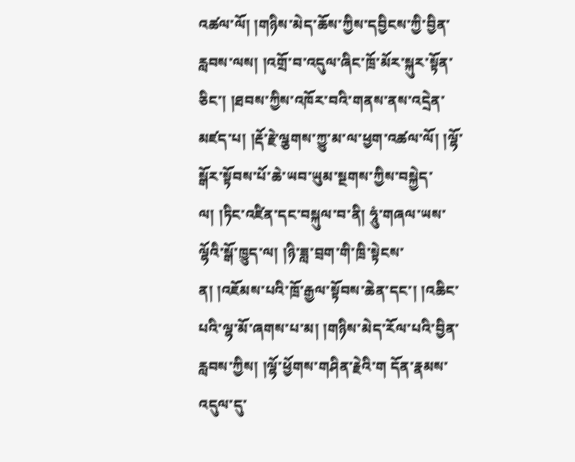འཚལ་ལོ། །གཉིས་མེད་ཆོས་ཀྱིས་དབྱིངས་ཀྱི་བྱིན་རླབས་ལས། །འགྲོ་བ་འདུལ་ཞིང་ཁྲོ་མོར་སྐུར་སྟོན་ཅིང་། །ཐབས་ཀྱིས་འཁོར་བའི་གནས་ནས་འདྲེན་མཛད་པ། །རྡོ་རྗེ་ལྕགས་ཀྱུ་མ་ལ་ཕྱག་འཚལ་ལོ། །ལྷོ་སྒོར་སྟོབས་པོ་ཆེ་ཡབ་ཡུམ་སྔགས་ཀྱིས་བསྐྱེད་ལ། །ཏིང་འཛིན་དང་བསྐུལ་བ་ནི། ཧཱུཾ་གཞལ་ཡས་ལྷོའི་སྒོ་ཁྱུད་ལ། །ཉི་ཟླ་བྲག་གི་ཁྲི་སྟེངས་ན། །འཇོམས་པའི་ཁྲོ་རྒྱལ་སྟོབས་ཆེན་དང་། །འཆིང་པའི་ལྷ་མོ་ཞགས་པ་མ། །གཉིས་མེད་རོལ་པའི་བྱིན་རླབས་ཀྱིས། །ལྷོ་ཕྱོགས་གཤིན་རྗེའི་ག དོན་རྣམས་འདུལ་དུ་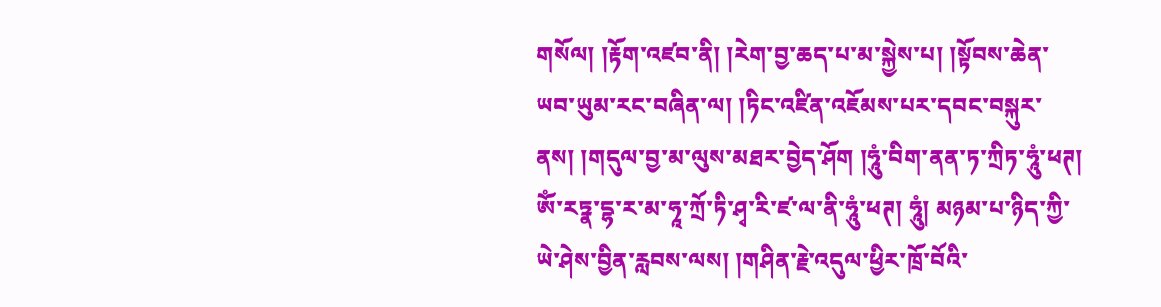གསོལ། །རྟོག་འཛབ་ནི། །རེག་བྱ་ཆད་པ་མ་སྐྱེས་པ། །སྟོབས་ཆེན་ཡབ་ཡུམ་རང་བཞིན་ལ། །ཏིང་འཛིན་འཇོམས་པར་དབང་བསྐུར་ནས། །གདུལ་བྱ་མ་ལུས་མཐར་བྱེད་ཤོག །ཧཱུཾ་བིག་ནན་ཏ་ཀྲིཏ་ཧཱུཾ་ཕཊ། ༀ་རཏྣ་དྷ་ར་མ་ཧཱ་ཀྲོ་ཏི་ཤྭ་རི་ཛ་ལ་ནི་ཧཱུཾ་ཕཊ། ཧཱུཾ། མཉམ་པ་ཉིད་ཀྱི་ཡེ་ཤེས་བྱིན་རླབས་ལས། །གཤིན་རྗེ་འདུལ་ཕྱིར་ཁྲོ་བོའི་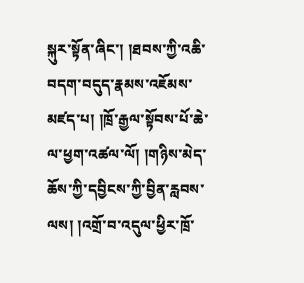སྐུར་སྟོན་ཞིང་། །ཐབས་ཀྱི་འཆི་བདག་བདུད་རྣམས་འཇོམས་མཛད་པ། །ཁྲོ་རྒྱལ་སྟོབས་པོ་ཆེ་ལ་ཕྱག་འཚལ་ལོ། །གཉིས་མེད་ཆོས་ཀྱི་དབྱིངས་ཀྱི་བྱིན་རླབས་ལས། །འགྲོ་བ་འདུལ་ཕྱིར་ཁྲོ་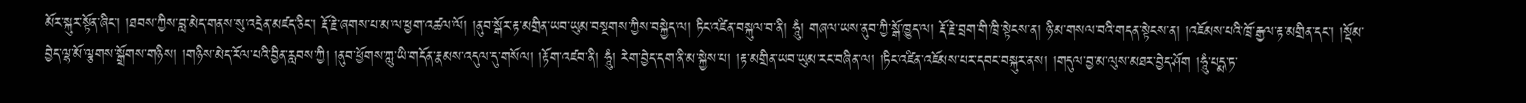མོར་སྐུར་སྟོན་ཞིང་། །ཐབས་ཀྱིས་བླ་མེད་གནས་སུ་འདྲེན་མཛད་ཅིང་། རྡོ་རྗེ་ཞགས་པ་མ་ལ་ཕྱག་འཚལ་ལོ། །ནུབ་སྒོར་རྟ་མགྲིན་ཡབ་ཡུམ་བསྔགས་ཀྱིས་བསྐྱེད་ལ། ཏིང་འཛིན་བསྐུལ་བ་ནི། ཧཱུཾ། གཞལ་ཡས་ནུབ་ཀྱི་སྒོ་ཁྱུད་ལ། རྡོ་རྗེ་བྲག་གི་ཁྲི་སྟེངས་ན། ཉི་མ་གསལ་བའི་གདན་སྟེངས་ན། །འཇོམས་པའི་ཁྲོ་རྒྱལ་རྟ་མགྲིན་དང་། །སྡོམ་བྱེད་ལྷ་མོ་ལྕགས་སྒྲོགས་གཉིས། །གཉིས་མེད་རོལ་པའི་བྱིན་རླབས་ཀྱི། །ནུབ་ཕྱོགས་ཀླུ་ཡི་གདོན་རྣམས་འདུལ་དུ་གསོལ། །རྟོག་འཛབ་ནི། ཧཱུཾ། རེག་བྱེད་དག་ནི་མ་སྐྱེས་པ། །རྟ་མགྲིན་ཡབ་ཡུམ་རང་བཞིན་ལ། །ཏིང་འཛིན་འཇོམས་པར་དབང་བསྐུར་ནས། །གདུལ་བྱ་མ་ལུས་མཐར་བྱེད་ཤོག །ཧཱུཾ་པདྨ་ཏ་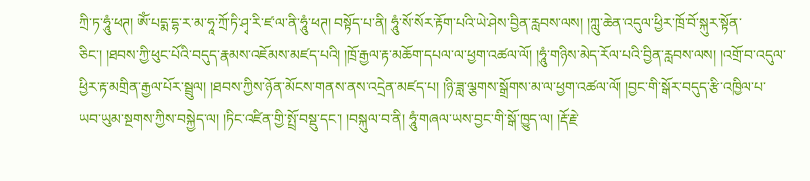ཀྲི་ཏ་ཧཱུཾ་ཕཊ། ༀ་པདྨ་དྷ་ར་མ་ཧཱ་ཀྲོ་ཏི་ཤྭ་རི་ཛ་ལ་ནི་ཧཱུཾ་ཕཊ། བསྟོད་པ་ནི། ཧཱུཾ་སོ་སོར་རྟོག་པའི་ཡེ་ཤེས་བྱིན་རླབས་ལས། །ཀླུ་ཆེན་འདུལ་ཕྱིར་ཁྲོ་བོ་སྐུར་སྟོན་ཅིང་། །ཐབས་ཀྱི་ཕུང་པོའི་བདུད་རྣམས་འཇོམས་མཛད་པའི། །ཁྲོ་རྒྱལ་རྟ་མཆོག་དཔལ་ལ་ཕྱག་འཚལ་ལོ། །ཧཱུཾ་གཉིས་མེད་རོལ་པའི་བྱིན་རླབས་ལས། །འགྲོ་བ་འདུལ་ཕྱིར་རྟ་མགྲིན་རྒྱལ་པོར་སྦྲུལ། །ཐབས་ཀྱིས་ཉོན་མོངས་གནས་ནས་འདྲེན་མཛད་པ། །ཉི་ཟླ་ལྕགས་སྒྲོགས་མ་ལ་ཕྱག་འཚལ་ལོ། །བྱང་གི་སྒོར་བདུད་རྩི་འཁྱིལ་པ་ཡབ་ཡུམ་སྔགས་ཀྱིས་བསྐྱེད་ལ། །ཏིང་འཛིན་གྱི་སྤྲོ་བསྡུ་དང་། །བསྐུལ་བ་ནི། ཧཱུཾ་གཞལ་ཡས་བྱང་གི་སྒོ་ཁྱུད་ལ། །རྡོ་རྗེ་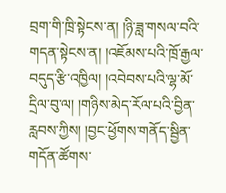བྲག་གི་ཁྲི་སྟེངས་ན། །ཉི་ཟླ་གསལ་བའི་གདན་སྟེངས་ན། །འཇོམས་པའི་ཁྲོ་རྒྱལ་བདུད་རྩི་འཁྱིལ། །འབེབས་པའི་ལྷ་མོ་དྲིལ་བུ་ལ། །གཉིས་མེད་རོལ་པའི་བྱིན་རླབས་ཀྱིས། །བྱང་ཕྱོགས་གནོད་སྦྱིན་གདོན་ཚོགས་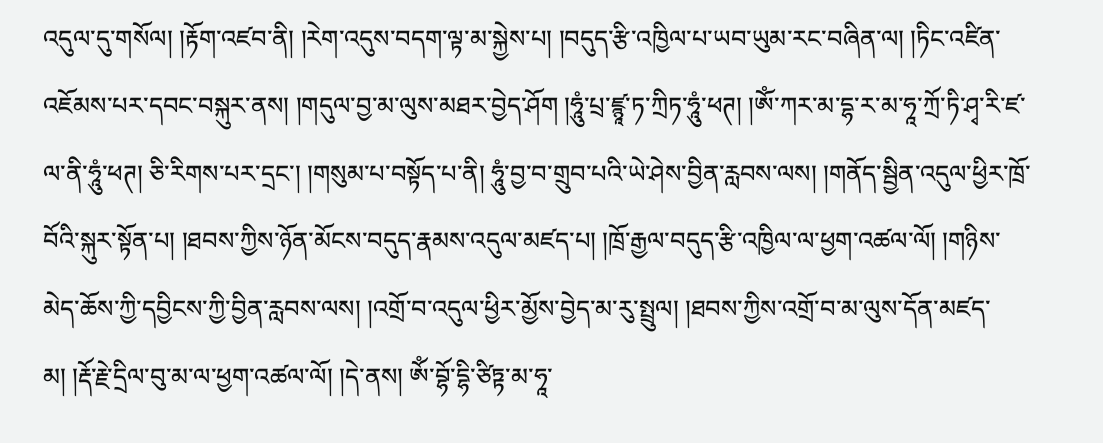འདུལ་དུ་གསོལ། །རྟོག་འཛབ་ནི། །རེག་འདུས་བདག་ལྟ་མ་སྐྱེས་པ། །བདུད་རྩི་འཁྱིལ་པ་ཡབ་ཡུམ་རང་བཞིན་ལ། །ཏིང་འཛིན་འཇོམས་པར་དབང་བསྐུར་ནས། །གདུལ་བྱ་མ་ལུས་མཐར་བྱེད་ཤོག །ཧཱུཾ་པྲ་ཛྙཱ་ཏ་ཀྲིཏ་ཧཱུཾ་ཕཊ། །ༀ་ཀར་མ་དྷ་ར་མ་ཧཱ་ཀྲོ་ཏི་ཤྭ་རི་ཛ་ལ་ནི་ཧཱུཾ་ཕཊ། ཅི་རིགས་པར་དྲང་། །གསུམ་པ་བསྟོད་པ་ནི། ཧཱུཾ་བྱ་བ་གྲུབ་པའི་ཡེ་ཤེས་བྱིན་རླབས་ལས། །གནོད་སྦྱིན་འདུལ་ཕྱིར་ཁྲོ་བོའི་སྐུར་སྟོན་པ། །ཐབས་ཀྱིས་ཉོན་མོངས་བདུད་རྣམས་འདུལ་མཛད་པ། །ཁྲོ་རྒྱལ་བདུད་རྩི་འཁྱིལ་ལ་ཕྱག་འཚལ་ལོ། །གཉིས་མེད་ཆོས་ཀྱི་དབྱིངས་ཀྱི་བྱིན་རླབས་ལས། །འགྲོ་བ་འདུལ་ཕྱིར་མྱོས་བྱེད་མ་རུ་སྤྲུལ། །ཐབས་ཀྱིས་འགྲོ་བ་མ་ལུས་དོན་མཛད་མ། །རྡོ་རྗེ་དྲིལ་བུ་མ་ལ་ཕྱག་འཚལ་ལོ། །དེ་ནས། ༀ་བྷོ་དྷི་ཙིཏྟ་མ་ཧཱ་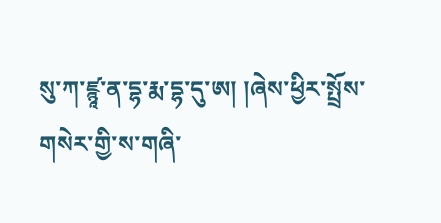སུ་ཀ་ཛྙཱ་ན་དྷ་རྨ་དྷ་དུ་ཨ། །ཞེས་ཕྱིར་སྤྲོས་གསེར་གྱི་ས་གཞི་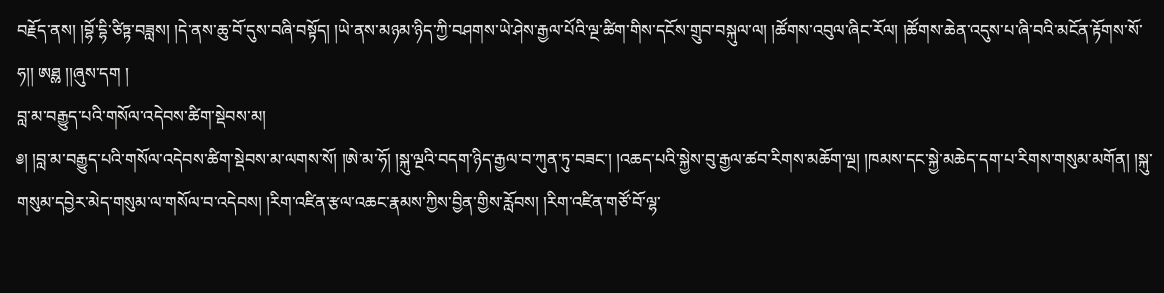བརྗོད་ནས། །བྷོ་དྷི་ཙིཏྟ་བཟླས། །དེ་ནས་ཆུ་བོ་དུས་བཞི་བསྟོད། །ཡེ་ནས་མཉམ་ཉིད་ཀྱི་བཤགས་ཡེ་ཤེས་རྒྱལ་པོའི་ལྔ་ཚིག་གིས་དངོས་གྲུབ་བསྐུལ་ལ། །ཚོགས་འབུལ་ཞིང་རོལ། །ཚོགས་ཆེན་འདུས་པ་ཞི་བའི་མངོན་རྟོགས་སོ་ཧ།། ཨཐྎ །།ཞུས་དག །
བླ་མ་བརྒྱུད་པའི་གསོལ་འདེབས་ཚིག་སྡེབས་མ།
༅། །བླ་མ་བརྒྱུད་པའི་གསོལ་འདེབས་ཚིག་སྡེབས་མ་ལགས་སོ། །ཨེ་མ་ཧོ། །སྐུ་ལྔའི་བདག་ཉིད་རྒྱལ་བ་ཀུན་ཏུ་བཟང་། །འཆད་པའི་སྐྱེས་བུ་རྒྱལ་ཚབ་རིགས་མཆོག་ལྔ། །ཁམས་དང་སྐྱེ་མཆེད་དག་པ་རིགས་གསུམ་མགོན། །སྐུ་གསུམ་དབྱེར་མེད་གསུམ་ལ་གསོལ་བ་འདེབས། །རིག་འཛིན་རྩལ་འཆང་རྣམས་ཀྱིས་བྱིན་གྱིས་རློབས། །རིག་འཛིན་གཙོ་བོ་ལྷ་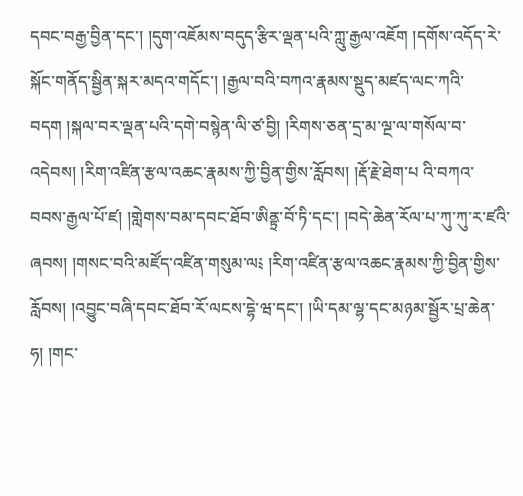དབང་བརྒྱ་བྱིན་དང་། །དུག་འཇོམས་བདུད་རྩིར་ལྡན་པའི་ཀླུ་རྒྱལ་འཇོག །དགོས་འདོད་རེ་སྐོང་གནོད་སྦྱིན་སྐར་མདའ་གདོང་། །རྒྱལ་བའི་བཀའ་རྣམས་སྡུད་མཛད་ལང་ཀའི་བདག །སྐལ་བར་ལྡན་པའི་དགེ་བསྙེན་ལི་ཙ་བྱི། །རིགས་ཅན་དྲ་མ་ལྔ་ལ་གསོལ་བ་འདེབས། །རིག་འཛིན་རྩལ་འཆང་རྣམས་ཀྱི་བྱིན་གྱིས་རློབས། །རྡོ་རྗེ་ཐེག་པ འི་བཀའ་བབས་རྒྱལ་པོ་ཛ། །གླེགས་བམ་དབང་ཐོབ་ཨིནྟྲ་བོ་ཏི་དང་། །བདེ་ཆེན་རོལ་པ་ཀུ་ཀུ་ར་ཛའི་ཞབས། །གསང་བའི་མཛོད་འཛིན་གསུམ་ལ༴ །རིག་འཛིན་རྩལ་འཆང་རྣམས་ཀྱི་བྱིན་གྱིས་རློབས། །འབྱུང་བཞི་དབང་ཐོབ་རོ་ལངས་དྷེ་ཝ་དང་། །ཡི་དམ་ལྷ་དང་མཉམ་སྦྱོར་པྲ་ཆེན་ཧ། །གང་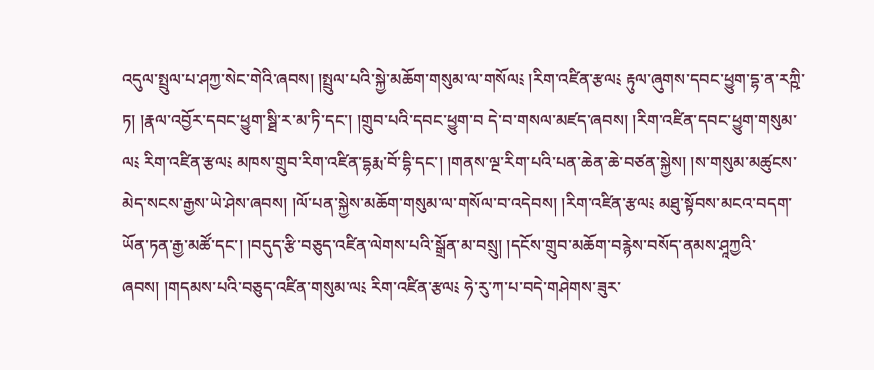འདུལ་སྤྲུལ་པ་ཤཀྱ་སེང་གེའི་ཞབས། །སྤྲུལ་པའི་སྐྱེ་མཆོག་གསུམ་ལ་གསོལ༴ །རིག་འཛིན་རྩལ༴ རྟུལ་ཞུགས་དབང་ཕྱུག་དྷ་ན་རཀྵི་ཏ། །རྣལ་འབྱོར་དབང་ཕྱུག་སྠི་ར་མ་ཏི་དང་། །གྲུབ་པའི་དབང་ཕྱུག་བ དེ་བ་གསལ་མཛད་ཞབས། །རིག་འཛིན་དབང་ཕྱུག་གསུམ་ལ༴ རིག་འཛིན་རྩལ༴ མཁས་གྲུབ་རིག་འཛིན་དྷརྨ་བོ་དྷི་དང་། །གནས་ལྔ་རིག་པའི་པན་ཆེན་ཆེ་བཙན་སྐྱེས། །ས་གསུམ་མཚུངས་མེད་སངས་རྒྱས་ཡེ་ཤེས་ཞབས། །ལོ་པན་སྐྱེས་མཆོག་གསུམ་ལ་གསོལ་བ་འདེབས། །རིག་འཛིན་རྩལ༴ མཐུ་སྟོབས་མངའ་བདག་ཡོན་ཏན་རྒྱ་མཚོ་དང་། །བདུད་རྩི་བཅུད་འཛིན་ལེགས་པའི་སྒྲོན་མ་བསྲུ། །དངོས་གྲུབ་མཆོག་བརྙེས་བསོད་ནམས་ཤཱཀྱའི་ཞབས། །གདམས་པའི་བཅུད་འཛིན་གསུམ་ལ༴ རིག་འཛིན་རྩལ༴ ཧེ་རུ་ཀ་པ་བདེ་གཤེགས་ཟུར་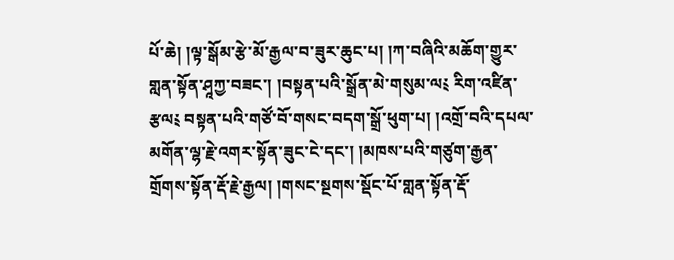པོ་ཆེ། །ལྟ་སྒོམ་རྩེ་མོ་རྒྱལ་བ་ཟུར་ཆུང་པ། །ཀ་བཞིའི་མཆོག་གྱུར་གླན་སྟོན་ཤཱཀྱ་བཟང་། །བསྟན་པའི་སྒྲོན་མེ་གསུམ་ལ༴ རིག་འཛིན་རྩལ༴ བསྟན་པའི་གཙོ་བོ་གསང་བདག་སྒྲོ་ཕུག་པ། །འགྲོ་བའི་དཔལ་མགོན་ལྷ་རྗེ་འགར་སྟོན་ཟུང་ངེ་དང་། །མཁས་པའི་གཙུག་རྒྱན་གྲོགས་སྟོན་རྡོ་རྗེ་རྒྱལ། །གསང་སྔགས་སྡོང་པོ་གླན་སྟོན་རྡོ་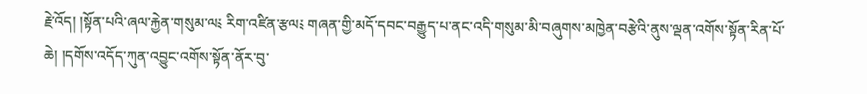རྗེ་འོད། །སྟོན་པའི་ཞལ་རྐྱེན་གསུམ་ལ༴ རིག་འཛིན་རྩལ༴ གཞན་གྱི་མདོ་དབང་བརྒྱུད་པ་ནང་འདི་གསུམ་མི་བཞུགས་མཁྱེན་བརྩེའི་ནུས་ལྡན་འགོས་སྟོན་རིན་པོ་ཆེ། །དགོས་འདོད་ཀུན་འབྱུང་འགོས་སྟོན་ནོར་བུ་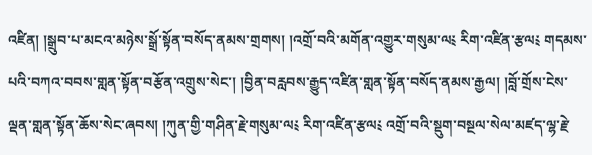འཛིན། །སྒྲུབ་པ་མངའ་མཉེས་སྒྲོ་སྟོན་བསོད་ནམས་གྲགས། །འགྲོ་བའི་མགོན་འགྱུར་གསུམ་ལ༴ རིག་འཛིན་རྩལ༴ གདམས་པའི་བཀའ་བབས་གླན་སྟོན་བརྩོན་འགྲུས་སེང་། །བྱིན་བརླབས་རྒྱུད་འཛིན་གླན་སྟོན་བསོད་ནམས་རྒྱལ། །བློ་གྲོས་ངེས་ལྡན་གླན་སྟོན་ཆོས་སེང་ཞབས། །ཀུན་གྱི་གཤིན་རྗེ་གསུམ་ལ༴ རིག་འཛིན་རྩལ༴ འགྲོ་བའི་སྡུག་བསྔལ་སེལ་མཛད་ལྷ་རྗེ་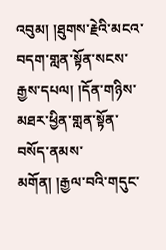འབུམ། །ཐུགས་རྗེའི་མངའ་བདག་གླན་སྟོན་སངས་རྒྱས་དཔལ། །དོན་གཉིས་མཐར་ཕྱིན་གླན་སྟོན་བསོད་ནམས་མགོན། །རྒྱལ་བའི་གདུང་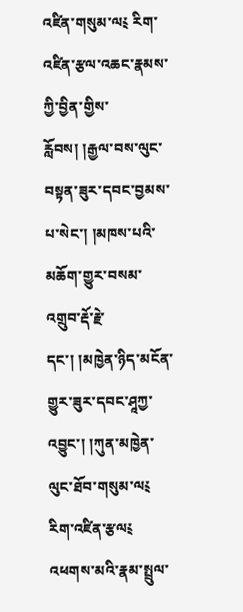འཛིན་གསུམ་ལ༴ རིག་འཛིན་རྩལ་འཆང་རྣམས་ཀྱི་བྱིན་གྱིས་རློབས། །རྒྱལ་བས་ལུང་བསྟན་ཟུར་དབང་བྱམས་པ་སེང་། །མཁས་པའི་མཆོག་གྱུར་བསམ་འགྲུབ་རྡོ་རྗེ་དང་། །མཁྱེན་ཉིད་མངོན་གྱུར་ཟུར་དབང་ཤཱཀྱ་འབྱུང་། །ཀུན་མཁྱེན་ལུང་ཐོབ་གསུམ་ལ༴ རིག་འཛིན་རྩལ༴ འཕགས་མའི་རྣམ་སྤྲུལ་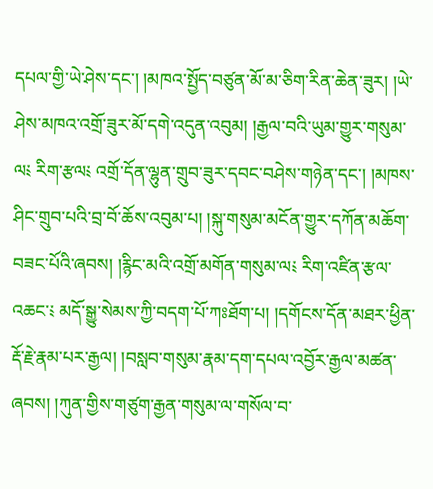དཔལ་གྱི་ཡེ་ཤེས་དང་། །མཁའ་སྤྱོད་བཙུན་མོ་མ་ཅིག་རིན་ཆེན་ཟུར། །ཡེ་ཤེས་མཁའ་འགྲོ་ཟུར་མོ་དགེ་འདུན་འབུམ། །རྒྱལ་བའི་ཡུམ་གྱུར་གསུམ་ལ༴ རིག་རྩལ༴ འགྲོ་དོན་ལྷུན་གྲུབ་ཟུར་དབང་བཤེས་གཉེན་དང་། །མཁས་ཤིང་གྲུབ་པའི་བྲ་བོ་ཆོས་འབུམ་པ། །སྐུ་གསུམ་མངོན་གྱུར་དཀོན་མཆོག་བཟང་པོའི་ཞབས། །རྙིང་མའི་འགྲོ་མགོན་གསུམ་ལ༴ རིག་འཛིན་རྩལ་འཆང་༴ མདོ་སྒྱུ་སེམས་ཀྱི་བདག་པོ་ཀཿཐོག་པ། །དགོངས་དོན་མཐར་ཕྱིན་རྡོ་རྗེ་རྣམ་པར་རྒྱལ། །བསླབ་གསུམ་རྣམ་དག་དཔལ་འབྱོར་རྒྱལ་མཚན་ཞབས། །ཀུན་གྱིས་གཙུག་རྒྱན་གསུམ་ལ་གསོལ་བ་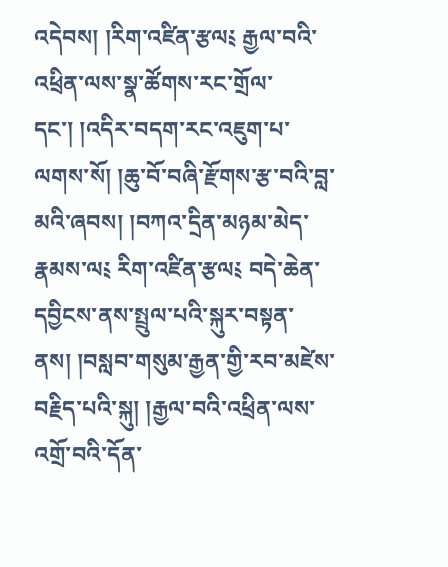འདེབས། །རིག་འཛིན་རྩལ༴ རྒྱལ་བའི་འཕྲིན་ལས་སྣ་ཚོགས་རང་གྲོལ་དང་། །འདིར་བདག་རང་འཇུག་པ་ལགས་སོ། །ཆུ་བོ་བཞི་རྫོགས་རྩ་བའི་བླ་མའི་ཞབས། །བཀའ་དྲིན་མཉམ་མེད་རྣམས་ལ༴ རིག་འཛིན་རྩལ༴ བདེ་ཆེན་དབྱིངས་ནས་སྤྲུལ་པའི་སྐུར་བསྟན་ནས། །བསླབ་གསུམ་རྒྱན་གྱི་རབ་མཛེས་བརྗིད་པའི་སྐུ། །རྒྱལ་བའི་འཕྲིན་ལས་འགྲོ་བའི་དོན་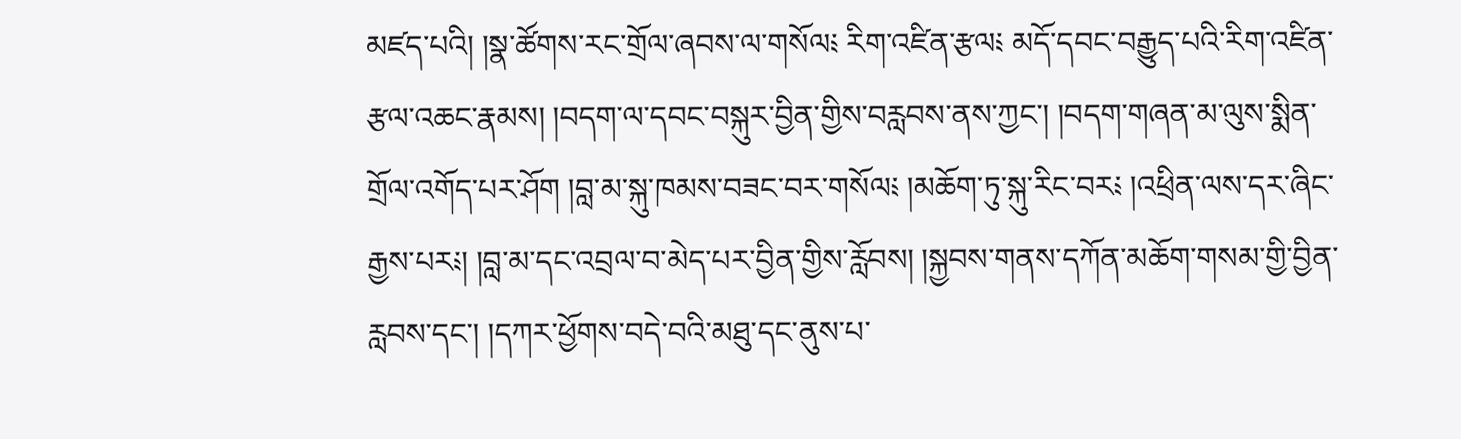མཛད་པའི། །སྣ་ཚོགས་རང་གྲོལ་ཞབས་ལ་གསོལ༴ རིག་འཛིན་རྩལ༴ མདོ་དབང་བརྒྱུད་པའི་རིག་འཛིན་རྩལ་འཆང་རྣམས། །བདག་ལ་དབང་བསྐུར་བྱིན་གྱིས་བརླབས་ནས་ཀྱང་། །བདག་གཞན་མ་ལུས་སྨིན་གྲོལ་འགོད་པར་ཤོག །བླ་མ་སྐུ་ཁམས་བཟང་བར་གསོལ༴ །མཆོག་ཏུ་སྐུ་རིང་བར༴ །འཕྲིན་ལས་དར་ཞིང་རྒྱས་པར༴། །བླ་མ་དང་འབྲལ་བ་མེད་པར་བྱིན་གྱིས་རློབས། །སྐྱབས་གནས་དཀོན་མཆོག་གསམ་གྱི་བྱིན་རླབས་དང་། །དཀར་ཕྱོགས་བདེ་བའི་མཐུ་དང་ནུས་པ་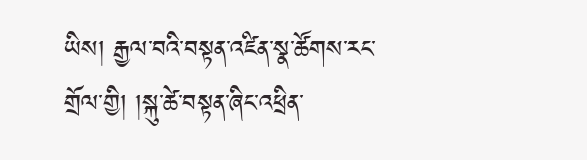ཡིས། རྒྱལ་བའི་བསྟན་འཛིན་སྣ་ཚོགས་རང་གྲོལ་གྱི། །སྐུ་ཚེ་བསྟན་ཞིང་འཕྲིན་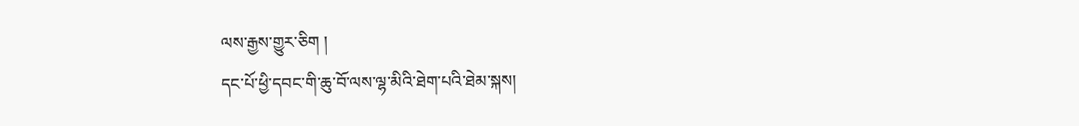ལས་རྒྱས་གྱུར་ཅིག །
དང་པོ་ཕྱི་དབང་གི་ཆུ་བོ་ལས་ལྷ་མིའི་ཐེག་པའི་ཐེམ་སྐས།